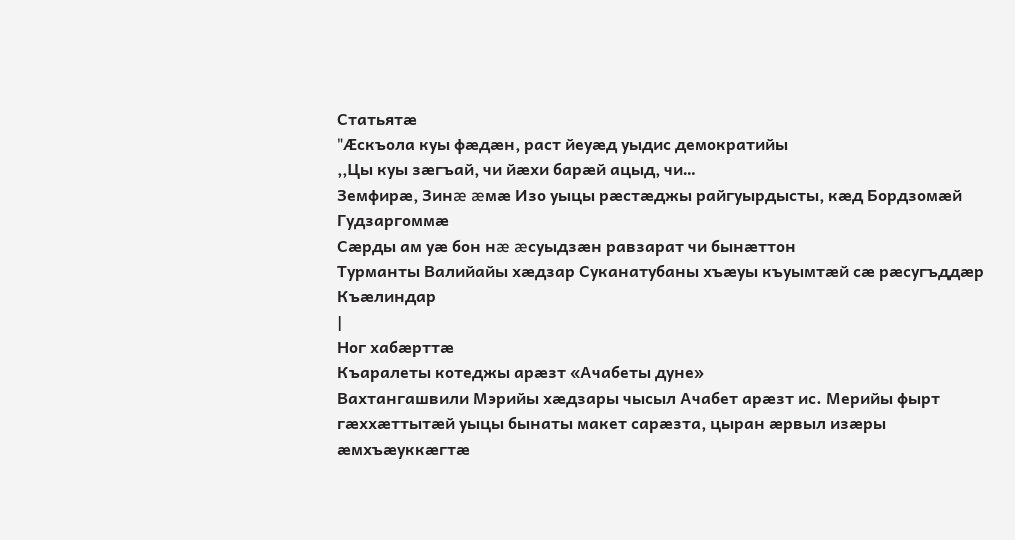Статьятæ
"Æскъола куы фæдæн, раст йеуæд уыдис демократийы
,,Цы куы зæгъай, чи йæхи барæй ацыд, чи…
Земфирæ, Зинæ æмæ Изо уыцы рæстæджы райгуырдысты, кæд Бордзомæй
Гудзаргоммæ
Сæрды ам уæ бон нæ æсуыдзæн равзарат чи бынæттон
Турманты Валийайы хæдзар Суканатубаны хъæуы къуымтæй сæ рæсугъддæр
Къæлиндар
|
Ног хабæрттæ
Къаралеты котеджы арæзт «Ачабеты дуне»
Вахтангашвили Мэрийы хæдзары чысыл Ачабет арæзт ис. Мерийы фырт
гæххæттытæй уыцы бынаты макет сарæзта, цыран æрвыл изæры
æмхъæуккæгтæ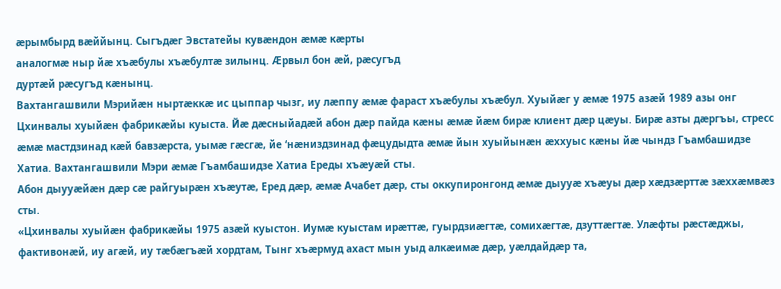æрымбырд вæййынц. Сыгъдæг Эвстатейы кувæндон æмæ кæрты
аналогмæ ныр йæ хъæбулы хъæбултæ зилынц. Æрвыл бон æй, рæсугъд
дуртæй рæсугъд кæнынц.
Вахтангашвили Мэрийæн ныртæккæ ис цыппар чызг, иу лæппу æмæ фараст хъæбулы хъæбул. Хуыйæг у æмæ 1975 азæй 1989 азы онг Цхинвалы хуыйæн фабрикæйы куыста. Йæ дæсныйадæй абон дæр пайда кæны æмæ йæм бирæ клиент дæр цæуы. Бирæ азты дæргъы, стресс æмæ мастдзинад кæй бавзæрста, уымæ гæсгæ, йе ‘нæниздзинад фæцудыдта æмæ йын хуыйынæн æххуыс кæны йæ чындз Гъамбашидзе Хатиа. Вахтангашвили Мэри æмæ Гъамбашидзе Хатиа Ереды хъæуæй сты.
Абон дыууæйæн дæр сæ райгуырæн хъæутæ, Еред дæр, æмæ Ачабет дæр, сты оккупиронгонд æмæ дыууæ хъæуы дæр хæдзæрттæ зæххæмвæз сты.
«Цхинвалы хуыйæн фабрикæйы 1975 азæй куыстон. Иумæ куыстам ирæттæ, гуырдзиæгтæ, сомихæгтæ, дзуттæгтæ. Улæфты рæстæджы, фактивонæй, иу агæй, иу тæбæгъæй хордтам, Тынг хъæрмуд ахаст мын уыд алкæимæ дæр, уæлдайдæр та,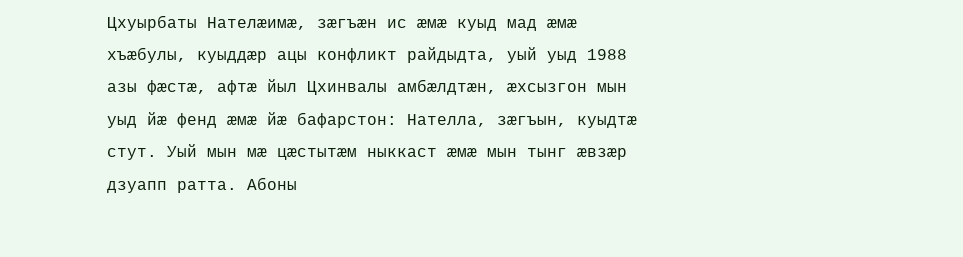Цхуырбаты Нателæимæ, зæгъæн ис æмæ куыд мад æмæ хъæбулы, куыддæр ацы конфликт райдыдта, уый уыд 1988 азы фæстæ, афтæ йыл Цхинвалы амбæлдтæн, æхсызгон мын уыд йæ фенд æмæ йæ бафарстон: Нателла, зæгъын, куыдтæ стут. Уый мын мæ цæстытæм ныккаст æмæ мын тынг æвзæр дзуапп ратта. Абоны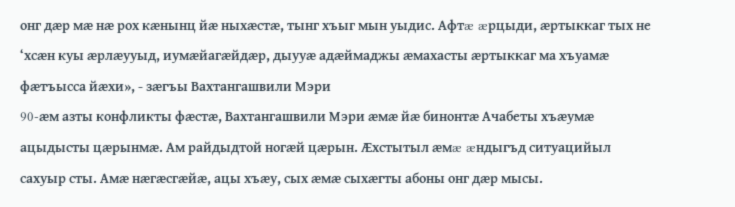онг дæр мæ нæ рох кæнынц йæ ныхæстæ, тынг хъыг мын уыдис. Афтæ æрцыди, æртыккаг тых не ‘хсæн куы æрлæууыд, иумæйагæйдæр, дыууæ адæймаджы æмахасты æртыккаг ма хъуамæ фæтъысса йæхи», - зæгъы Вахтангашвили Мэри
90-æм азты конфликты фæстæ, Вахтангашвили Мэри æмæ йæ бинонтæ Ачабеты хъæумæ ацыдысты цæрынмæ. Ам райдыдтой ногæй цæрын. Æхстытыл æмæ æндыгъд ситуацийыл сахуыр сты. Амæ нæгæсгæйæ, ацы хъæу, сых æмæ сыхæгты абоны онг дæр мысы.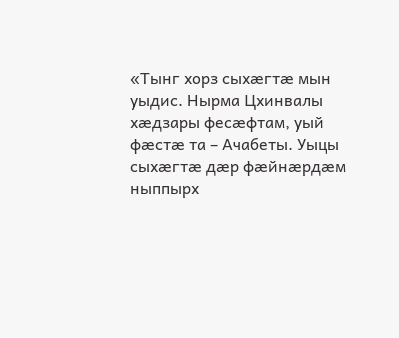«Тынг хорз сыхæгтæ мын уыдис. Нырма Цхинвалы хæдзары фесæфтам, уый фæстæ та – Ачабеты. Уыцы сыхæгтæ дæр фæйнæрдæм ныппырх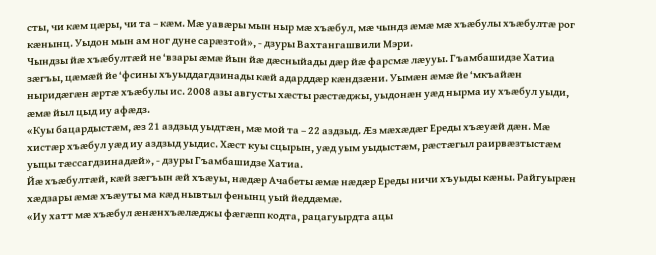сты, чи кæм цæры, чи та – кæм. Мæ уавæры мын ныр мæ хъæбул, мæ чындз æмæ мæ хъæбулы хъæбултæ рог кæнынц. Уыдон мын ам ног дуне сарæзтой», - дзуры Вахтангашвили Мэри.
Чындзы йæ хъæбултæй не ‘взары æмæ йын йæ дæсныйады дæр йæ фарсмæ лæууы. Гъамбашидзе Хатиа зæгъы, цæмæй йе ‘фсины хъуыддагдзинады кæй адарддæр кæндзæни. Уымæн æмæ йе ‘мкъайæн ныридæгæн æртæ хъæбулы ис. 2008 азы августы хæсты рæстæджы, уыдонæн уæд нырма иу хъæбул уыди, æмæ йыл цыд иу афæдз.
«Куы бацардыстæм, æз 21 аздзыд уыдтæн, мæ мой та – 22 аздзыд. Æз мæхæдæг Ереды хъæуæй дæн. Мæ хистæр хъæбул уæд иу аздзыд уыдис. Хæст куы сцырын, уæд уым уыдыстæм, рæстæгыл раирвæзтыстæм уыцы тæссагдзинадæй», - дзуры Гъамбашидзе Хатиа.
Йæ хъæбултæй, кæй зæгъын æй хъæуы, нæдæр Ачабеты æмæ нæдæр Ереды ничи хъуыды кæны. Райгуырæн хæдзары æмæ хъæуты ма кæд нывтыл фенынц уый йеддæмæ.
«Иу хатт мæ хъæбул æнæнхъæлæджы фæгæпп кодта, рацагуырдта ацы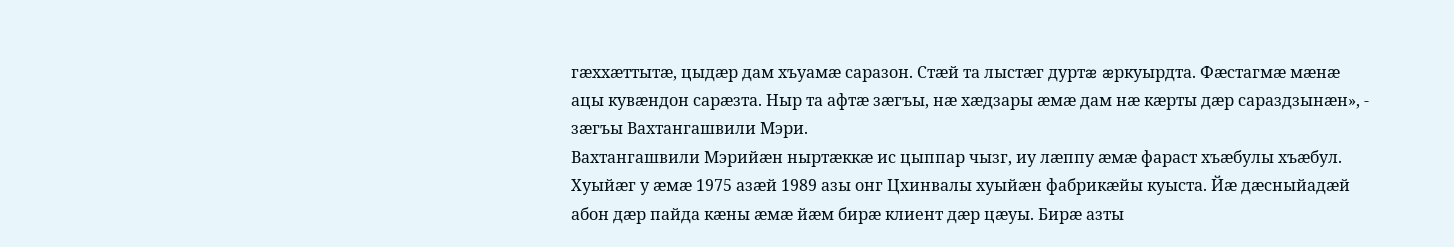гæххæттытæ, цыдæр дам хъуамæ саразон. Стæй та лыстæг дуртæ æркуырдта. Фæстагмæ мæнæ ацы кувæндон сарæзта. Ныр та афтæ зæгъы, нæ хæдзары æмæ дам нæ кæрты дæр сараздзынæн», - зæгъы Вахтангашвили Мэри.
Вахтангашвили Мэрийæн ныртæккæ ис цыппар чызг, иу лæппу æмæ фараст хъæбулы хъæбул. Хуыйæг у æмæ 1975 азæй 1989 азы онг Цхинвалы хуыйæн фабрикæйы куыста. Йæ дæсныйадæй абон дæр пайда кæны æмæ йæм бирæ клиент дæр цæуы. Бирæ азты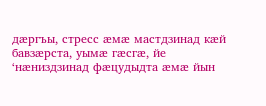дæргъы, стресс æмæ мастдзинад кæй бавзæрста, уымæ гæсгæ, йе ‘нæниздзинад фæцудыдта æмæ йын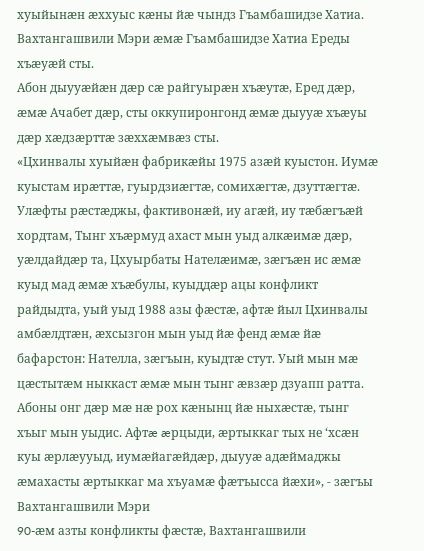хуыйынæн æххуыс кæны йæ чындз Гъамбашидзе Хатиа. Вахтангашвили Мэри æмæ Гъамбашидзе Хатиа Ереды хъæуæй сты.
Абон дыууæйæн дæр сæ райгуырæн хъæутæ, Еред дæр, æмæ Ачабет дæр, сты оккупиронгонд æмæ дыууæ хъæуы дæр хæдзæрттæ зæххæмвæз сты.
«Цхинвалы хуыйæн фабрикæйы 1975 азæй куыстон. Иумæ куыстам ирæттæ, гуырдзиæгтæ, сомихæгтæ, дзуттæгтæ. Улæфты рæстæджы, фактивонæй, иу агæй, иу тæбæгъæй хордтам, Тынг хъæрмуд ахаст мын уыд алкæимæ дæр, уæлдайдæр та, Цхуырбаты Нателæимæ, зæгъæн ис æмæ куыд мад æмæ хъæбулы, куыддæр ацы конфликт райдыдта, уый уыд 1988 азы фæстæ, афтæ йыл Цхинвалы амбæлдтæн, æхсызгон мын уыд йæ фенд æмæ йæ бафарстон: Нателла, зæгъын, куыдтæ стут. Уый мын мæ цæстытæм ныккаст æмæ мын тынг æвзæр дзуапп ратта. Абоны онг дæр мæ нæ рох кæнынц йæ ныхæстæ, тынг хъыг мын уыдис. Афтæ æрцыди, æртыккаг тых не ‘хсæн куы æрлæууыд, иумæйагæйдæр, дыууæ адæймаджы æмахасты æртыккаг ма хъуамæ фæтъысса йæхи», - зæгъы Вахтангашвили Мэри
90-æм азты конфликты фæстæ, Вахтангашвили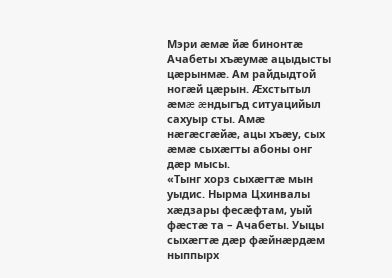Мэри æмæ йæ бинонтæ Ачабеты хъæумæ ацыдысты цæрынмæ. Ам райдыдтой ногæй цæрын. Æхстытыл æмæ æндыгъд ситуацийыл сахуыр сты. Амæ нæгæсгæйæ, ацы хъæу, сых æмæ сыхæгты абоны онг дæр мысы.
«Тынг хорз сыхæгтæ мын уыдис. Нырма Цхинвалы хæдзары фесæфтам, уый фæстæ та – Ачабеты. Уыцы сыхæгтæ дæр фæйнæрдæм ныппырх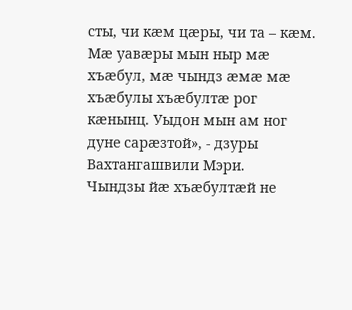сты, чи кæм цæры, чи та – кæм. Мæ уавæры мын ныр мæ хъæбул, мæ чындз æмæ мæ хъæбулы хъæбултæ рог кæнынц. Уыдон мын ам ног дуне сарæзтой», - дзуры Вахтангашвили Мэри.
Чындзы йæ хъæбултæй не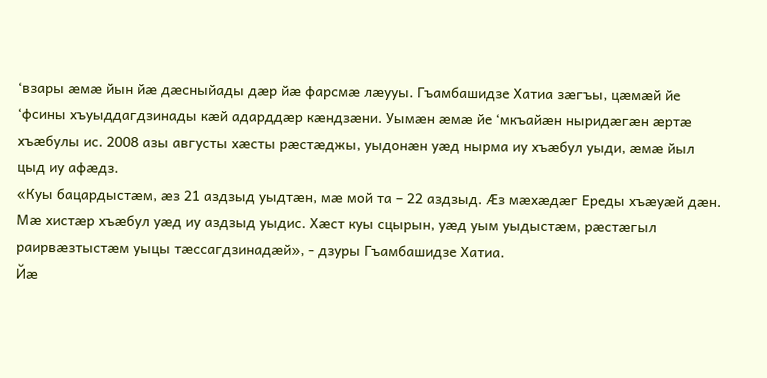‘взары æмæ йын йæ дæсныйады дæр йæ фарсмæ лæууы. Гъамбашидзе Хатиа зæгъы, цæмæй йе ‘фсины хъуыддагдзинады кæй адарддæр кæндзæни. Уымæн æмæ йе ‘мкъайæн ныридæгæн æртæ хъæбулы ис. 2008 азы августы хæсты рæстæджы, уыдонæн уæд нырма иу хъæбул уыди, æмæ йыл цыд иу афæдз.
«Куы бацардыстæм, æз 21 аздзыд уыдтæн, мæ мой та – 22 аздзыд. Æз мæхæдæг Ереды хъæуæй дæн. Мæ хистæр хъæбул уæд иу аздзыд уыдис. Хæст куы сцырын, уæд уым уыдыстæм, рæстæгыл раирвæзтыстæм уыцы тæссагдзинадæй», - дзуры Гъамбашидзе Хатиа.
Йæ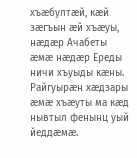хъæбултæй, кæй зæгъын æй хъæуы, нæдæр Ачабеты æмæ нæдæр Ереды ничи хъуыды кæны. Райгуырæн хæдзары æмæ хъæуты ма кæд нывтыл фенынц уый йеддæмæ.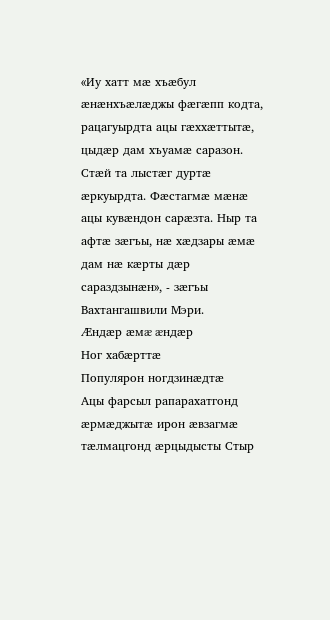«Иу хатт мæ хъæбул æнæнхъæлæджы фæгæпп кодта, рацагуырдта ацы гæххæттытæ, цыдæр дам хъуамæ саразон. Стæй та лыстæг дуртæ æркуырдта. Фæстагмæ мæнæ ацы кувæндон сарæзта. Ныр та афтæ зæгъы, нæ хæдзары æмæ дам нæ кæрты дæр сараздзынæн», - зæгъы Вахтангашвили Мэри.
Æндæр æмæ æндæр
Ног хабæрттæ
Популярон ногдзинæдтæ
Ацы фарсыл рапарахатгонд æрмæджытæ ирон æвзагмæ тæлмацгонд æрцыдысты Стыр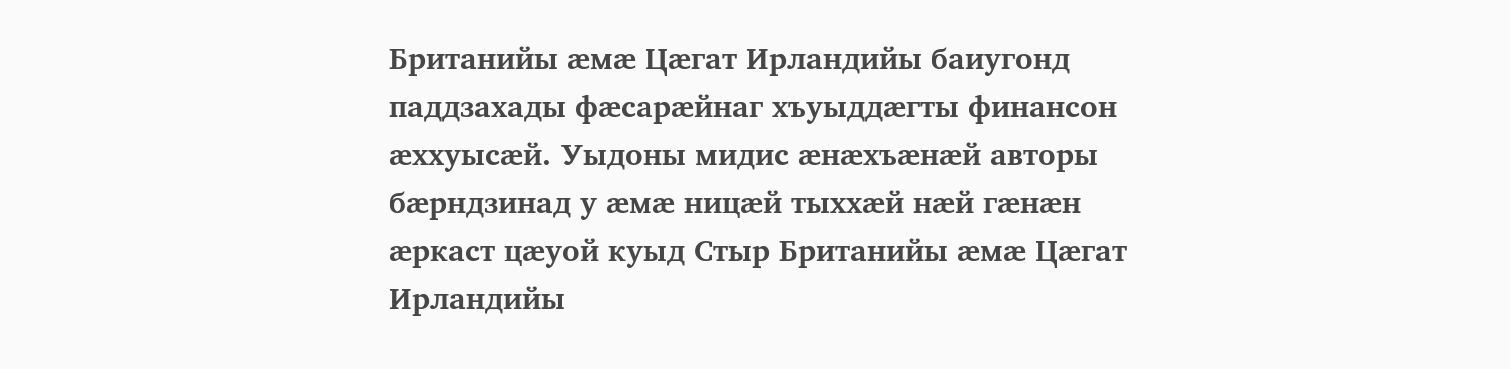Британийы æмæ Цæгат Ирландийы баиугонд паддзахады фæсарæйнаг хъуыддæгты финансон æххуысæй. Уыдоны мидис æнæхъæнæй авторы бæрндзинад у æмæ ницæй тыххæй нæй гæнæн æркаст цæуой куыд Стыр Британийы æмæ Цæгат Ирландийы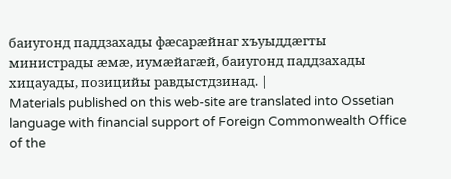баиугонд паддзахады фæсарæйнаг хъуыддæгты министрады æмæ, иумæйагæй, баиугонд паддзахады хицауады, позицийы равдыстдзинад. |
Materials published on this web-site are translated into Ossetian language with financial support of Foreign Commonwealth Office of the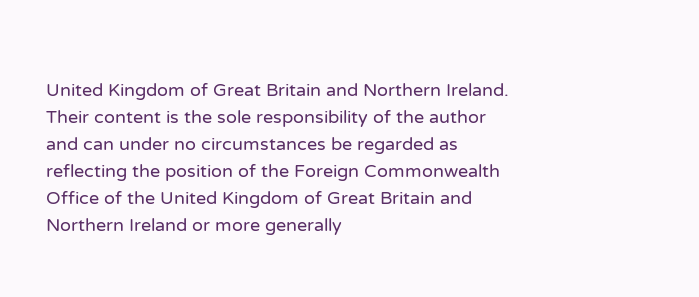United Kingdom of Great Britain and Northern Ireland. Their content is the sole responsibility of the author and can under no circumstances be regarded as reflecting the position of the Foreign Commonwealth Office of the United Kingdom of Great Britain and Northern Ireland or more generally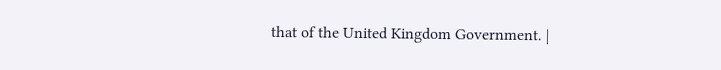that of the United Kingdom Government. |